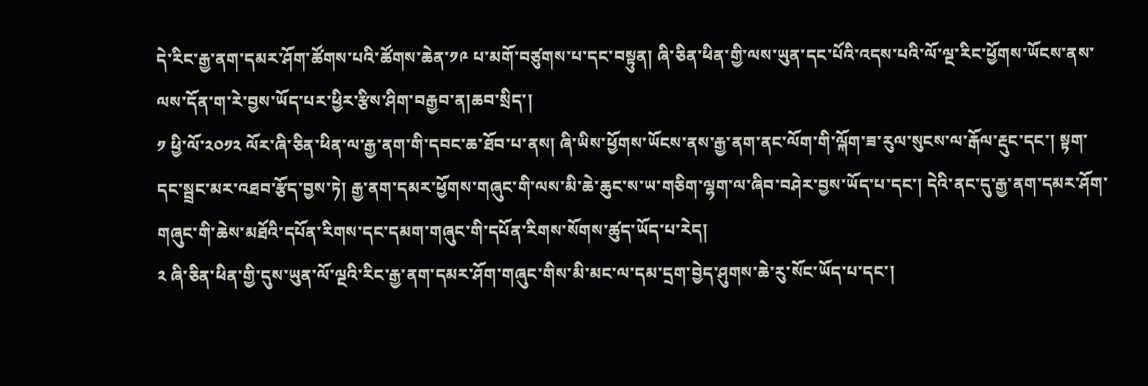དེ་རིང་རྒྱ་ནག་དམར་ཤོག་ཚོགས་པའི་ཚོགས་ཆེན་༡༩ པ་མགོ་བཙུགས་པ་དང་བསྟུན། ཞི་ཅིན་ཕིན་གྱི་ལས་ཡུན་དང་པོའི་འདས་པའི་ལོ་ལྔ་རིང་ཕྱོགས་ཡོངས་ནས་ལས་དོན་ག་རེ་བྱས་ཡོད་པར་ཕྱིར་རྩིས་ཤིག་བརྒྱབ་ན།ཆབ་སྲིད་།
༡ ཕྱི་ལོ་༢༠༡༢ ལོར་ཞི་ཅིན་ཕིན་ལ་རྒྱ་ནག་གི་དབང་ཆ་ཐོབ་པ་ནས། ཞི་ཡིས་ཕྱོགས་ཡོངས་ནས་རྒྱ་ནག་ནང་ལོག་གི་ལྐོག་ཟ་རུལ་སུངས་ལ་རྒོལ་རྡུང་དང་། སྟག་དང་སྦྲང་མར་འཐབ་རྩོད་བྱས་ཏེ། རྒྱ་ནག་དམར་ཕྱོགས་གཞུང་གི་ལས་མི་ཆེ་ཆུང་ས་ཡ་གཅིག་ལྷག་ལ་ཞིབ་བཤེར་བྱས་ཡོད་པ་དང་། དེའི་ནང་དུ་རྒྱ་ནག་དམར་ཤོག་གཞུང་གི་ཆེས་མཐོའི་དཔོན་རིགས་དང་དམག་གཞུང་གི་དཔོན་རིགས་སོགས་ཚུད་ཡོད་པ་རེད།
༢ ཞི་ཅིན་ཕིན་གྱི་དུས་ཡུན་ལོ་ལྔའི་རིང་རྒྱ་ནག་དམར་ཤོག་གཞུང་གིས་མི་མང་ལ་དམ་དྲག་བྱེད་ཤུགས་ཆེ་རུ་སོང་ཡོད་པ་དང་།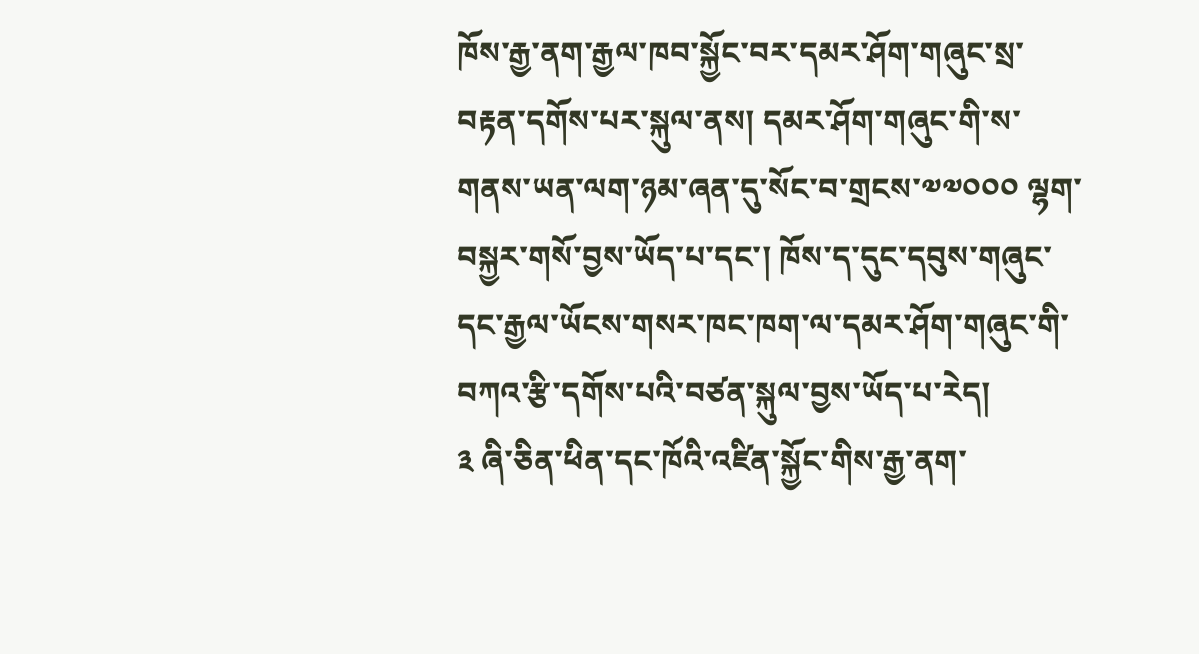ཁོས་རྒྱ་ནག་རྒྱལ་ཁབ་སྐྱོང་བར་དམར་ཤོག་གཞུང་སྲ་བརྟན་དགོས་པར་སྐུལ་ནས། དམར་ཤོག་གཞུང་གི་ས་གནས་ཡན་ལག་ཉམ་ཞན་དུ་སོང་བ་གྲངས་༧༧༠༠༠ ལྷག་བསྐྱར་གསོ་བྱས་ཡོད་པ་དང་། ཁོས་ད་དུང་དབུས་གཞུང་དང་རྒྱལ་ཡོངས་གསར་ཁང་ཁག་ལ་དམར་ཤོག་གཞུང་གི་བཀའ་རྩི་དགོས་པའི་བཙན་སྐུལ་བྱས་ཡོད་པ་རེད།
༣ ཞི་ཅིན་ཕིན་དང་ཁོའི་འཛིན་སྐྱོང་གིས་རྒྱ་ནག་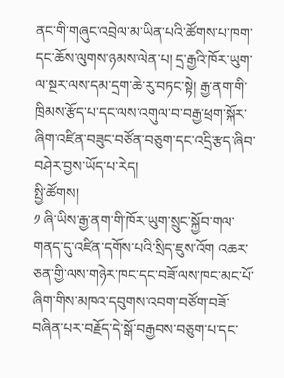ནང་གི་གཞུང་འབྲེལ་མ་ཡིན་པའི་ཚོགས་པ་ཁག་དང་ཆོས་ལུགས་ཉམས་ལེན་པ། དྲ་རྒྱའི་ཁོར་ཡུག་ལ་སྔར་ལས་དམ་དྲག་ཆེ་རུ་བཏང་སྟེ། རྒྱ་ནག་གི་ཁྲིམས་རྩོད་པ་དང་ལས་འགུལ་བ་བརྒྱ་ཕྲག་སྐོར་ཞིག་འཛིན་བཟུང་བཙོན་བཅུག་དང་འདྲི་རྩད་ཞིབ་བཤེར་བྱས་ཡོད་པ་རེད།
སྤྱི་ཚོགས།
༡ ཞི་ཡིས་རྒྱ་ནག་གི་ཁོར་ཡུག་སྲུང་སྐྱོབ་གལ་གནད་དུ་འཛིན་དགོས་པའི་སྲིད་ཇུས་འོག འཆར་ཅན་གྱི་ལས་གཉེར་ཁང་དང་བཟོ་ལས་ཁང་མང་པོ་ཞིག་གིས་མཁའ་དབུགས་འབག་བཙོག་བཟོ་བཞིན་པར་བརྗོད་དེ་སྒོ་བརྒྱབས་བཅུག་པ་དང་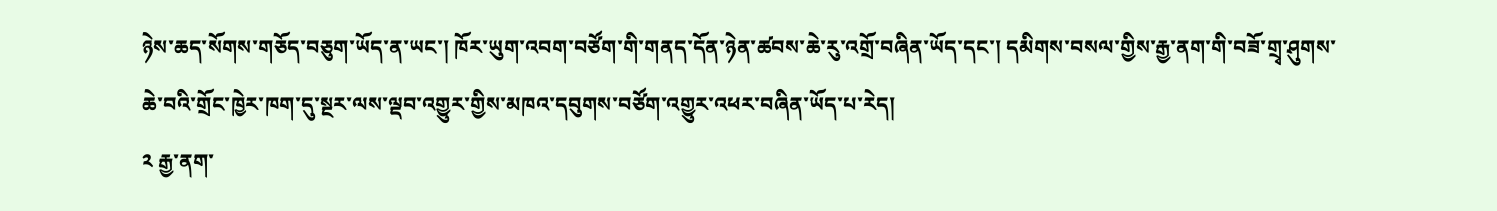ཉེས་ཆད་སོགས་གཅོད་བཅུག་ཡོད་ན་ཡང་། ཁོར་ཡུག་འབག་བཙོག་གི་གནད་དོན་ཉེན་ཚབས་ཆེ་རུ་འགྲོ་བཞིན་ཡོད་དང་། དམིགས་བསལ་གྱིས་རྒྱ་ནག་གི་བཟོ་གྲྭ་ཤུགས་ཆེ་བའི་གྲོང་ཁྱེར་ཁག་དུ་སྔར་ལས་ལྡབ་འགྱུར་གྱིས་མཁའ་དབུགས་བཙོག་འགྱུར་འཕར་བཞིན་ཡོད་པ་རེད།
༢ རྒྱ་ནག་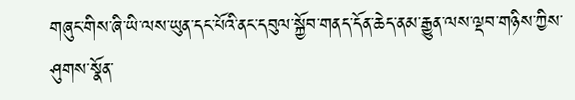གཞུང་གིས་ཞི་ཡི་ལས་ཡུན་དང་པོའི་ནང་དབུལ་སྐྱོབ་གནད་དོན་ཆེད་ནམ་རྒྱུན་ལས་ལྡབ་གཉིས་ཀྱིས་ཤུགས་སྣོན་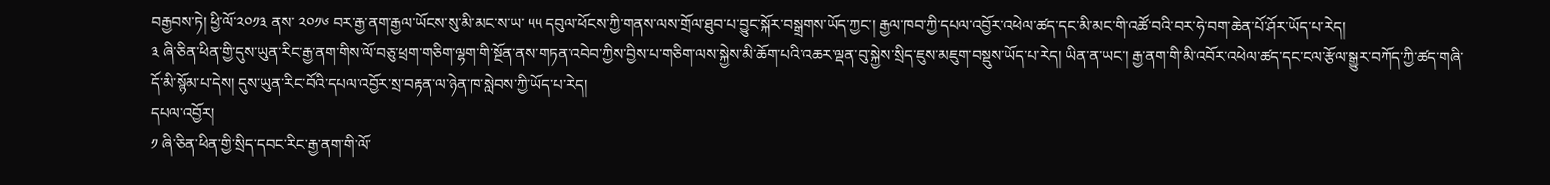བརྒྱབས་ཏེ། ཕྱི་ལོ་༢༠༡༣ ནས་ ༢༠༡༦ བར་རྒྱ་ནག་རྒྱལ་ཡོངས་སུ་མི་མང་ས་ཡ་ ༥༥ དབུལ་ཕོངས་ཀྱི་གནས་ལས་གྲོལ་ཐུབ་པ་བྱུང་སྐོར་བསྒྲགས་ཡོད་ཀྱང་། རྒྱལ་ཁབ་ཀྱི་དཔལ་འབྱོར་འཕེལ་ཚད་དང་མི་མང་གི་འཚོ་བའི་བར་ཧེ་བག་ཆེན་པོ་ཤོར་ཡོད་པ་རེད།
༣ ཞི་ཅིན་ཕིན་གྱི་དུས་ཡུན་རིང་རྒྱ་ནག་གིས་ལོ་བཅུ་ཕྲག་གཅིག་ལྷག་གི་སྔོན་ནས་གཏན་འབེབ་ཀྱིས་བྱིས་པ་གཅིག་ལས་སྐྱེས་མི་ཆོག་པའི་འཆར་ལྡན་བུ་སྐྱེས་སྲིད་ཇུས་མཇུག་བསྡུས་ཡོད་པ་རེད། ཡིན་ན་ཡང་། རྒྱ་ནག་གི་མི་འབོར་འཕེལ་ཚད་དང་ངལ་རྩོལ་སྒྱུར་བཀོད་ཀྱི་ཚད་གཞི་དོ་མི་སྙོམ་པ་དེས། དུས་ཡུན་རིང་བོའི་དཔལ་འབྱོར་སྲ་བརྟན་ལ་ཉེན་ཁ་སླེབས་ཀྱི་ཡོད་པ་རེད།
དཔལ་འབྱོར།
༡ ཞི་ཅིན་ཕིན་གྱི་སྲིད་དབང་རིང་རྒྱ་ནག་གི་ལོ་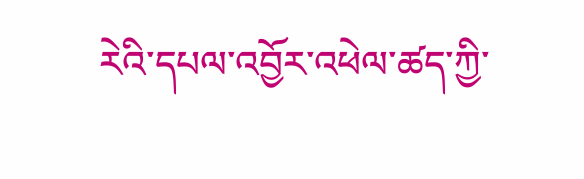རེའི་དཔལ་འབྱོར་འཕེལ་ཚད་ཀྱི་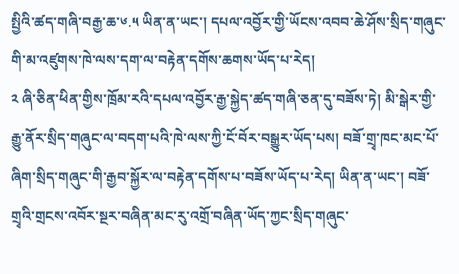སྤྱིའི་ཚད་གཞི་བརྒྱ་ཆ་༦.༥ ཡིན་ན་ཡང་། དཔལ་འབྱོར་གྱི་ཡོངས་འབབ་ཆེ་ཤོས་སྲིད་གཞུང་གི་མ་འཛུགས་ཁེ་ལས་དག་ལ་བརྟེན་དགོས་ཆགས་ཡོད་པ་རེད།
༢ ཞི་ཅིན་ཕིན་གྱིས་ཁྲོམ་རའི་དཔལ་འབྱོར་རྒྱ་སྐྱེད་ཚད་གཞི་ཅན་དུ་བཟོས་ཏེ། མི་སྒེར་གྱི་རྒྱུ་ནོར་སྲིད་གཞུང་ལ་བདག་པའི་ཁེ་ལས་ཀྱི་ངོ་བོར་བསྒྱུར་ཡོད་པས། བཟོ་གྲྭ་ཁང་མང་པོ་ཞིག་སྲིད་གཞུང་གི་རྒྱབ་སྐྱོར་ལ་བརྟེན་དགོས་པ་བཟོས་ཡོད་པ་རེད། ཡིན་ན་ཡང་། བཟོ་གྲྭའི་གྲངས་འབོར་སྔར་བཞིན་མང་རུ་འགྲོ་བཞིན་ཡོད་ཀྱང་སྲིད་གཞུང་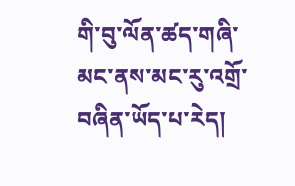གི་བུ་ལོན་ཚད་གཞི་མང་ནས་མང་རུ་འགྲོ་བཞིན་ཡོད་པ་རེད།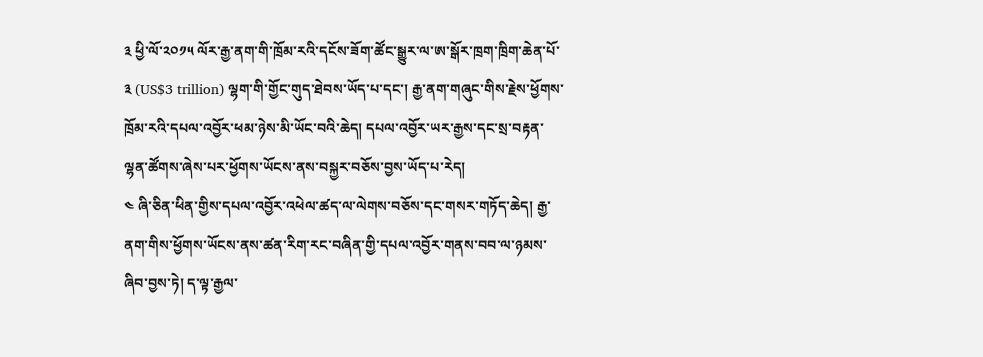༣ ཕྱི་ལོ་༢༠༡༥ ལོར་རྒྱ་ནག་གི་ཁྲོམ་རའི་དངོས་ཟོག་ཚོང་སྒྱུར་ལ་ཨ་སྒོར་ཁྲག་ཁྲིག་ཆེན་པོ་༣ (US$3 trillion) ལྷག་གི་གྱོང་གུད་ཐེབས་ཡོད་པ་དང་། རྒྱ་ནག་གཞུང་གིས་རྗེས་ཕྱོགས་ཁྲོམ་རའི་དཔལ་འབྱོར་ཕམ་ཉེས་མི་ཡོང་བའི་ཆེད། དཔལ་འབྱོར་ཡར་རྒྱས་དང་སྲ་བརྟན་ལྷན་ཚོགས་ཞེས་པར་ཕྱོགས་ཡོངས་ནས་བསྐྱར་བཅོས་བྱས་ཡོད་པ་རེད།
༤ ཞི་ཅིན་ཕིན་གྱིས་དཔལ་འབྱོར་འཕེལ་ཚད་ལ་ལེགས་བཅོས་དང་གསར་གཏོད་ཆེད། རྒྱ་ནག་གིས་ཕྱོགས་ཡོངས་ནས་ཚན་རིག་རང་བཞིན་གྱི་དཔལ་འབྱོར་གནས་བབ་ལ་ཉམས་ཞིབ་བྱས་ཏེ། ད་ལྟ་རྒྱལ་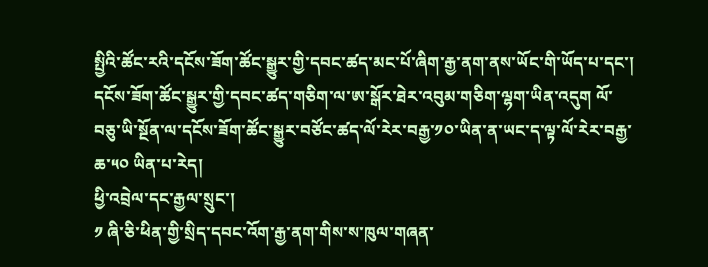སྤྱིའི་ཚོང་རའི་དངོས་ཟོག་ཚོང་སྒྱུར་གྱི་དབང་ཚད་མང་པོ་ཞིག་རྒྱ་ནག་ནས་ཡོང་གི་ཡོད་པ་དང་། དངོས་ཟོག་ཚོང་སྒྱུར་གྱི་དབང་ཚད་གཅིག་ལ་ཨ་སྒོར་ཐེར་འབུམ་གཅིག་ལྷག་ཡིན་འདུག ལོ་བཅུ་ཡི་སྔོན་ལ་དངོས་ཟོག་ཚོང་སྒྱུར་བཙོང་ཚད་ལོ་རེར་བརྒྱ་༡༠་ཡིན་ན་ཡང་ད་ལྟ་ལོ་རེར་བརྒྱ་ཆ་༥༠ ཡིན་པ་རེད།
ཕྱི་འབྲེལ་དང་རྒྱལ་སྲུང་།
༡ ཞི་ཅི་ཕིན་གྱི་སྲིད་དབང་འོག་རྒྱ་ནག་གིས་ས་ཁུལ་གཞན་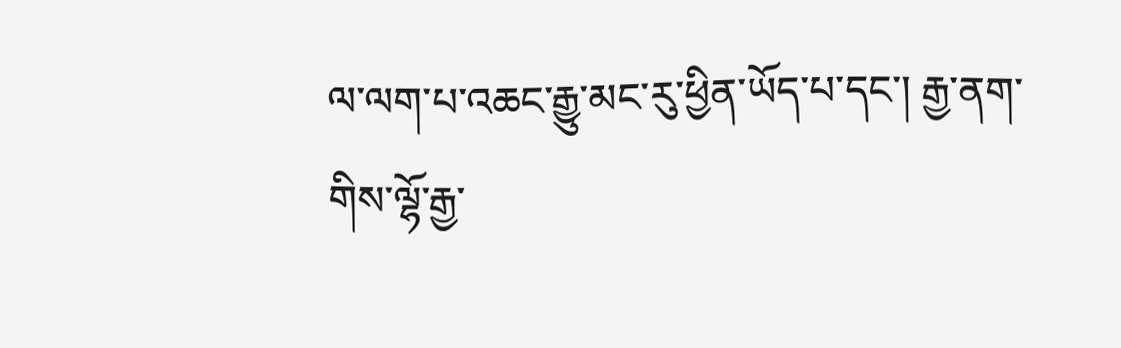ལ་ལག་པ་འཆང་རྒྱུ་མང་རུ་ཕྱིན་ཡོད་པ་དང་། རྒྱ་ནག་གིས་ལྷོ་རྒྱ་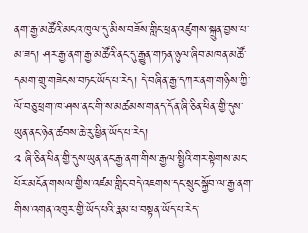ནག་རྒྱ་མཚོའི་མངའ་ཁུལ་དུ་མིས་བཟོས་གླིང་ཕྲན་འཛུགས་སྐྲུན་བྱས་པ་མ་ཟད། ཤར་རྒྱ་ནག་རྒྱ་མཚོའི་ནང་དུ་རྒྱུན་གཏན་ཉུལ་ཞིབ་མཁན་མཚོ་དམག་གྲུ་གཟེངས་བཏང་ཡོད་པ་རེད། དེ་བཞིན་རྒྱ་དཀར་ནག་གཉིས་ཀྱི་ལོ་བཅུ་ཕྲག་ཁ་ཤས་ནང་གི་ས་མཚམས་གནད་དོན་ཞི་ཅིན་ཕིན་གྱི་དུས་ཡུན་ནང་ཉེན་ཚབས་ཆེ་རུ་ཕྱིན་ཡོད་པ་རེད།
༢ ཞི་ཅིན་ཕིན་གྱི་དུས་ཡུན་ནང་རྒྱ་ནག་གིས་རྒྱལ་སྤྱིའི་གར་སྟེགས་མང་པོར་མངོན་གསལ་གྱིས་འཛམ་གླིང་བདེ་འཇགས་དང་སྲུང་སྐྱོབ་ལ་རྒྱ་ནག་གིས་འགན་འཁུར་གྱི་ཡོད་པའི་རྣམ་པ་བསྟན་ཡོད་པ་རེད་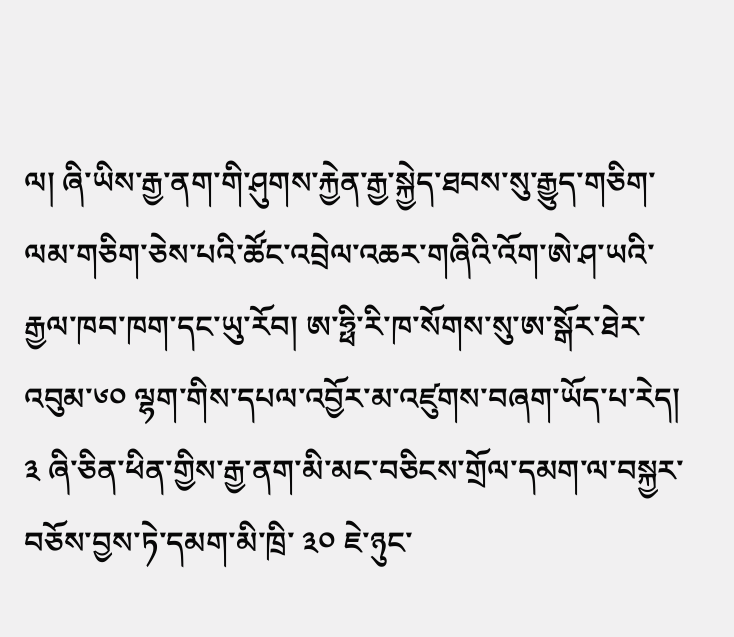ལ། ཞི་ཡིས་རྒྱ་ནག་གི་ཤུགས་རྐྱེན་རྒྱ་སྐྱེད་ཐབས་སུ་རྒྱུད་གཅིག་ལམ་གཅིག་ཅེས་པའི་ཚོང་འབྲེལ་འཆར་གཞིའི་འོག་ཨེ་ཤ་ཡའི་རྒྱལ་ཁབ་ཁག་དང་ཡུ་རོབ། ཨ་ཧྥི་རི་ཁ་སོགས་སུ་ཨ་སྒོར་ཐེར་འབུམ་༦༠ ལྷག་གིས་དཔལ་འབྱོར་མ་འཛུགས་བཞག་ཡོད་པ་རེད།
༣ ཞི་ཅིན་ཕིན་གྱིས་རྒྱ་ནག་མི་མང་བཅིངས་གྲོལ་དམག་ལ་བསྐྱར་བཅོས་བྱས་ཏེ་དམག་མི་ཁྲི་ ༣༠ ཇེ་ཉུང་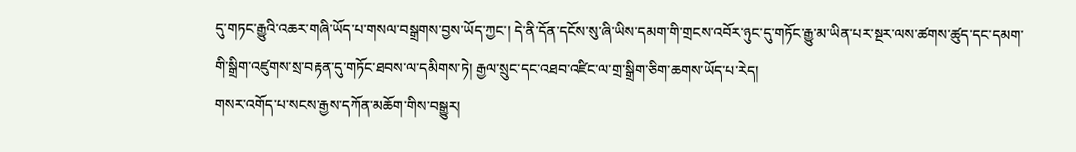དུ་གཏང་རྒྱུའི་འཆར་གཞི་ཡོད་པ་གསལ་བསྒྲགས་བྱས་ཡོད་ཀྱང་། དེ་ནི་དོན་དངོས་སུ་ཞི་ཡིས་དམག་གི་གྲངས་འབོར་ཉུང་དུ་གཏོང་རྒྱུ་མ་ཡིན་པར་སྔར་ལས་ཚགས་ཚུད་དང་དམག་གི་སྒྲིག་འཛུགས་སྲ་བརྟན་དུ་གཏོང་ཐབས་ལ་དམིགས་ཏེ། རྒྱལ་སྲུང་དང་འཐབ་འཛིང་ལ་གྲ་སྒྲིག་ཅིག་ཆགས་ཡོད་པ་རེད།
གསར་འགོད་པ་སངས་རྒྱས་དཀོན་མཆོག་གིས་བསྒྱུར།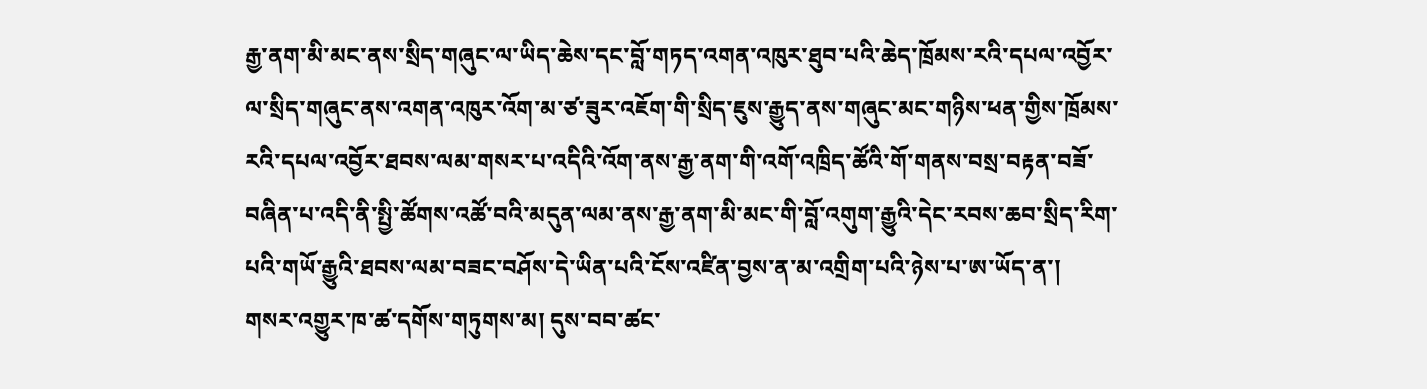རྒྱ་ནག་མི་མང་ནས་སྲིད་གཞུང་ལ་ཡིད་ཆེས་དང་བློ་གཏད་འགན་འཁུར་ཐུབ་པའི་ཆེད་ཁྲོམས་རའི་དཔལ་འབྱོར་ལ་སྲིད་གཞུང་ནས་འགན་འཁུར་འོག་མ་ཙ་ཟུར་འཇོག་གི་སྲིད་ཇུས་རྒྱུད་ནས་གཞུང་མང་གཉིས་ཕན་གྱིས་ཁྲོམས་རའི་དཔལ་འབྱོར་ཐབས་ལམ་གསར་པ་འདིའི་འོག་ནས་རྒྱ་ནག་གི་འགོ་འཁྲིད་ཚོའི་གོ་གནས་བསྲ་བརྟན་བཟོ་བཞིན་པ་འདི་ནི་སྤྱི་ཚོགས་འཚོ་བའི་མདུན་ལམ་ནས་རྒྱ་ནག་མི་མང་གི་བློ་འགུག་རྒྱུའི་དེང་རབས་ཆབ་སྲིད་རིག་པའི་གཡོ་རྒྱུའི་ཐབས་ལམ་བཟང་བཤོས་དེ་ཡིན་པའི་ངོས་འཛིན་བྱས་ན་མ་འགྲིག་པའི་ཉེས་པ་ཨ་ཡོད་ན་།
གསར་འགྱུར་ཁ་ཚ་དགོས་གཏུགས་མ། དུས་བབ་ཚང་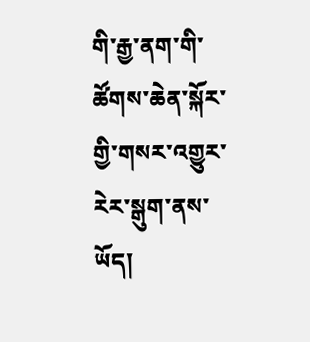གི་རྒྱ་ནག་གི་ཚོགས་ཆེན་སྐོར་གྱི་གསར་འགྱུར་རེར་སྒུག་ནས་ཡོད།